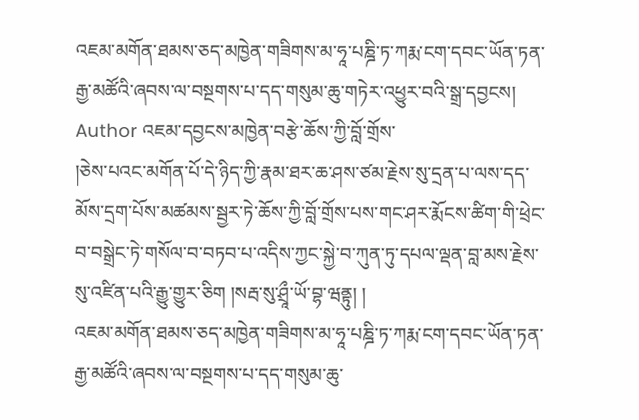འཇམ་མགོན་ཐམས་ཅད་མཁྱེན་གཟིགས་མ་ཧཱ་པཎྜི་ཏ་ཀརྨ་ངག་དབང་ཡོན་ཏན་རྒྱ་མཚོའི་ཞབས་ལ་བསྔགས་པ་དད་གསུམ་ཆུ་གཏེར་འཕྱུར་བའི་སྒྲ་དབྱངས།
Author འཇམ་དབྱངས་མཁྱེན་བརྩེ་ཆོས་ཀྱི་བློ་གྲོས་
།ཅེས་པའང་མགོན་པོ་དེ་ཉིད་ཀྱི་རྣམ་ཐར་ཆ་ཤས་ཙམ་རྗེས་སུ་དྲན་པ་ལས་དད་མོས་དྲག་པོས་མཚམས་སྦྱར་ཏེ་ཆོས་ཀྱི་བློ་གྲོས་པས་གང་ཤར་རྨོངས་ཚིག་གི་ཕྲེང་བ་བསྒྲེང་ཏེ་གསོལ་བ་བཏབ་པ་འདིས་ཀྱང་སྐྱེ་བ་ཀུན་ཏུ་དཔལ་ལྡན་བླ་མས་རྗེས་སུ་འཛིན་པའི་རྒྱུ་གྱུར་ཅིག །སརྦ་སུ་ཤྲཱྀ་ཡོ་བྷ་ཝནྟུ། །
འཇམ་མགོན་ཐམས་ཅད་མཁྱེན་གཟིགས་མ་ཧཱ་པཎྜི་ཏ་ཀརྨ་ངག་དབང་ཡོན་ཏན་རྒྱ་མཚོའི་ཞབས་ལ་བསྔགས་པ་དད་གསུམ་ཆུ་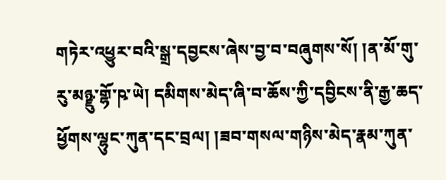གཏེར་འཕྱུར་བའི་སྒྲ་དབྱངས་ཞེས་བྱ་བ་བཞུགས་སོ། །ན་མོ་གུ་རུ་མཉྫུ་གྷོ་ཥ་ཡེ། དམིགས་མེད་ཞི་བ་ཆོས་ཀྱི་དབྱིངས་ནི་རྒྱ་ཆད་ཕྱོགས་ལྷུང་ཀུན་དང་བྲལ། །ཟབ་གསལ་གཉིས་མེད་རྣམ་ཀུན་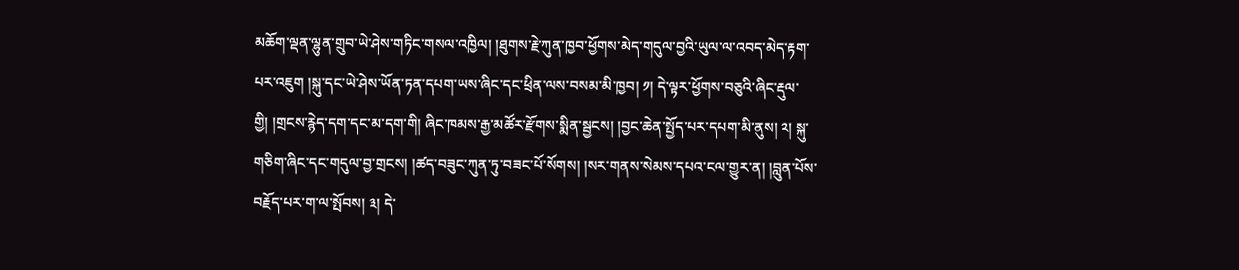མཆོག་ལྡན་ལྷུན་གྲུབ་ཡེ་ཤེས་གཏིང་གསལ་འཁྱིལ། །ཐུགས་རྗེ་ཀུན་ཁྱབ་ཕྱོགས་མེད་གདུལ་བྱའི་ཡུལ་ལ་འབད་མེད་རྟག་པར་འཇུག །སྐུ་དང་ཡེ་ཤེས་ཡོན་ཏན་དཔག་ཡས་ཞིང་དང་ཕྲིན་ལས་བསམ་མི་ཁྱབ། ༡། དེ་ལྟར་ཕྱོགས་བཅུའི་ཞིང་རྡུལ་གྱི། །གྲངས་རྙེད་དག་དང་མ་དག་གི། ཞིང་ཁམས་རྒྱ་མཚོར་རྫོགས་སྨིན་སྦྱངས། །བྱང་ཆེན་སྤྱོད་པར་དཔག་མི་ནུས། ༢། སྐུ་གཅིག་ཞིང་དང་གདུལ་བྱ་གྲངས། །ཚད་བཟུང་ཀུན་ཏུ་བཟང་པོ་སོགས། །སར་གནས་སེམས་དཔའ་ངལ་གྱུར་ན། །བླུན་པོས་བརྗོད་པར་ག་ལ་སྤོབས། ༣། དེ་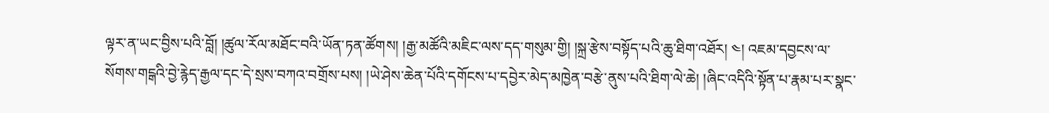ལྟར་ན་ཡང་བྱིས་པའི་བློ། །ཚུལ་རོལ་མཐོང་བའི་ཡོན་ཏན་ཚོགས། །རྒྱ་མཚོའི་མཇིང་ལས་དད་གསུམ་གྱི། །སྐྲ་རྩེས་བསྟོད་པའི་ཆུ་ཐིག་འཐོར། ༤། འཇམ་དབྱངས་ལ་སོགས་གངྒའི་བྱེ་རྙེད་རྒྱལ་དང་དེ་སྲས་བཀའ་བགྲོས་པས། །ཡེ་ཤེས་ཆེན་པོའི་དགོངས་པ་དབྱེར་མེད་མཁྱེན་བརྩེ་ནུས་པའི་ཐིག་ལེ་ཆེ། །ཞིང་འདིའི་སྟོན་པ་རྣམ་པར་སྣང་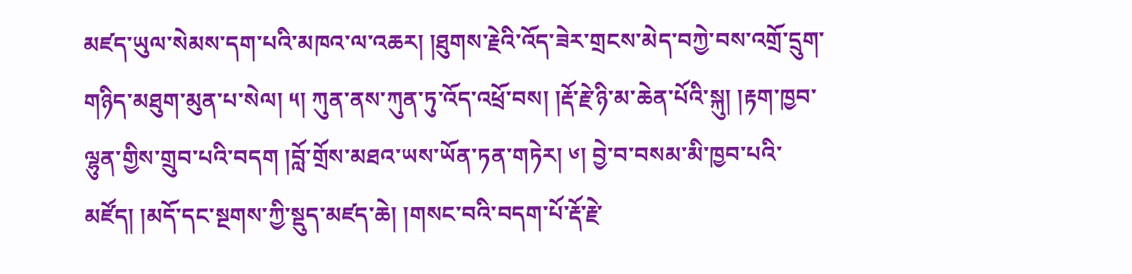མཛད་ཡུལ་སེམས་དག་པའི་མཁའ་ལ་འཆར། །ཐུགས་རྗེའི་འོད་ཟེར་གྲངས་མེད་བཀྱེ་བས་འགྲོ་དྲུག་གཉིད་མཐུག་མུན་པ་སེལ། ༥། ཀུན་ནས་ཀུན་ཏུ་འོད་འཕྲོ་བས། །རྡོ་རྗེ་ཉི་མ་ཆེན་པོའི་སྐུ། །རྟག་ཁྱབ་ལྷུན་གྱིས་གྲུབ་པའི་བདག །བློ་གྲོས་མཐའ་ཡས་ཡོན་ཏན་གཏེར། ༦། བྱེ་བ་བསམ་མི་ཁྱབ་པའི་མཛོད། །མདོ་དང་སྔགས་ཀྱི་སྡུད་མཛད་ཆེ། །གསང་བའི་བདག་པོ་རྡོ་རྗེ་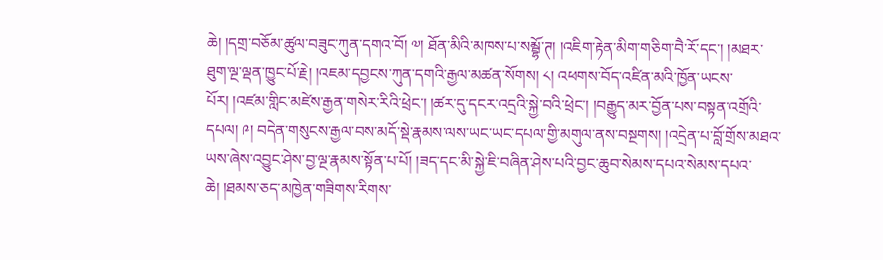ཆེ། །དགྲ་བཅོམ་ཚུལ་བཟུང་ཀུན་དགའ་བོ། ༧། ཐོན་མིའི་མཁས་པ་སམྦྷོ་ཊ། །འཇིག་རྟེན་མིག་གཅིག་བཻ་རོ་དང་། །མཐར་ཐུག་ལྔ་ལྡན་ཁྱུང་པོ་རྗེ། །འཇམ་དབྱངས་ཀུན་དགའི་རྒྱལ་མཚན་སོགས། ༨། འཕགས་བོད་འཛིན་མའི་ཁྱོན་ཡངས་པོར། །འཛམ་གླིང་མཛེས་རྒྱན་གསེར་རིའི་ཕྲེང་། །ཚར་དུ་དངར་འདྲའི་སྐྱེ་བའི་ཕྲེང་། །བརྒྱུད་མར་བྱོན་པས་བསྟན་འགྲོའི་དཔལ། ༩། བདེན་གསུངས་རྒྱལ་བས་མདོ་སྡེ་རྣམས་ལས་ཡང་ཡང་དཔལ་གྱི་མགུལ་ནས་བསྔགས། །འདྲེན་པ་བློ་གྲོས་མཐའ་ཡས་ཞེས་འབྱུང་ཤེས་བྱ་ལྔ་རྣམས་སྟོན་པ་པོ། །ཟད་དང་མི་སྐྱེ་ཇི་བཞིན་ཤེས་པའི་བྱང་ཆུབ་སེམས་དཔའ་སེམས་དཔའ་ཆེ། །ཐམས་ཅད་མཁྱེན་གཟིགས་རིགས་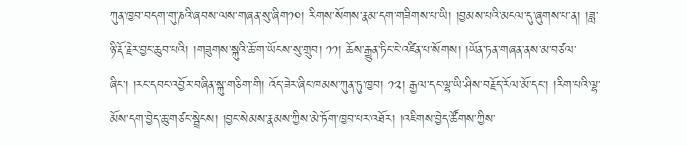ཀུན་ཁྱབ་བདག་གུ་ཎའི་ཞབས་ལས་གཞན་སུ་ཞིག༡༠། རིགས་སོགས་རྣམ་དག་གཟིགས་པ་ཡི། །བྱམས་པའི་མངལ་དུ་ཞུགས་པ་ན། །ཟླ་ཉི་རྡོ་རྗེར་བྱང་ཆུབ་པའི། །གཟུགས་སྐུའི་ཆོ་ག་ཡོངས་སུ་གྲུབ། ༡༡། ཆོས་རྒྱུན་ཏིང་ངེ་འཛིན་པ་སོགས། །ཡོན་ཏན་གཞན་ནས་མ་བཙལ་ཞིང་། །རང་དབང་འབྱོར་བཞིན་སྐུ་གཅིག་གི། འོད་ཟེར་ཞིང་ཁམས་ཀུན་ཏུ་ཁྱབ། ༡༢། རྒྱལ་དང་ལྷ་ཡི་ཤིས་བརྗོད་རོལ་མོ་དང་། །རིག་པའི་ལྷ་མོས་དག་བྱེད་ཆུ་གཙང་སྦྲེངས། །བྱང་སེམས་རྣམས་ཀྱིས་མེ་ཏོག་ཁྱབ་པར་འཐོར། །འཇིགས་བྱེད་ཚོགས་ཀྱིས་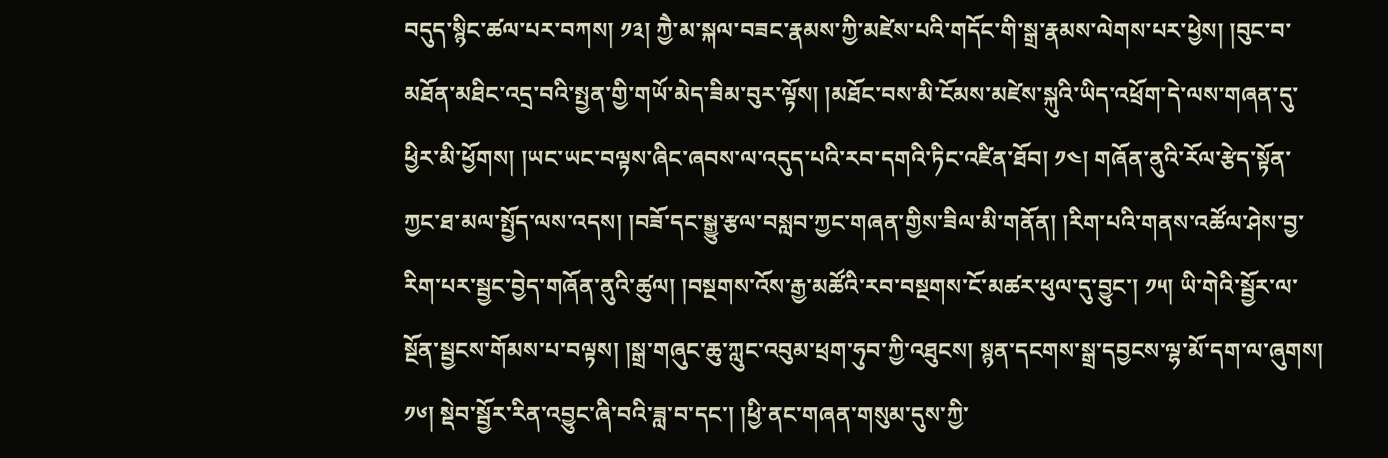བདུད་སྙིང་ཚལ་པར་བཀས། ༡༣། ཀྱཻ་མ་སྐལ་བཟང་རྣམས་ཀྱི་མཛེས་པའི་གདོང་གི་སྒྲ་རྣམས་ལེགས་པར་ཕྱེས། །བུང་བ་མཐོན་མཐིང་འདྲ་བའི་སྤྱན་གྱི་གཡོ་མེད་ཟིམ་བུར་ལྟོས། །མཐོང་བས་མི་ངོམས་མཛེས་སྐུའི་ཡིད་འཕྲོག་དེ་ལས་གཞན་དུ་ཕྱིར་མི་ཕྱོགས། །ཡང་ཡང་བལྟས་ཞིང་ཞབས་ལ་འདུད་པའི་རབ་དགའི་ཏིང་འཛིན་ཐོབ། ༡༤། གཞོན་ནུའི་རོལ་རྩེད་སྟོན་ཀྱང་ཐ་མལ་སྤྱོད་ལས་འདས། །བཟོ་དང་སྒྱུ་རྩལ་བསླབ་ཀྱང་གཞན་གྱིས་ཟིལ་མི་གནོན། །རིག་པའི་གནས་འཚོལ་ཤེས་བྱ་རིག་པར་སྦྱང་བྱེད་གཞོན་ནུའི་ཚུལ། །བསྔགས་འོས་རྒྱ་མཚོའི་རབ་བསྔགས་ངོ་མཚར་ཕུལ་དུ་བྱུང་། ༡༥། ཡི་གེའི་སྦྱོར་ལ་སྔོན་སྦྱངས་གོམས་པ་བལྟས། །སྒྲ་གཞུང་ཆུ་ཀླུང་འབུམ་ཕྲག་ཧུབ་ཀྱི་འཐུངས། སྙན་དངགས་སྒྲ་དབྱངས་ལྷ་མོ་དག་ལ་ཞུགས། ༡༦། སྡེབ་སྦྱོར་རིན་འབྱུང་ཞི་བའི་ཟླ་བ་དང་། །ཕྱི་ནང་གཞན་གསུམ་དུས་ཀྱི་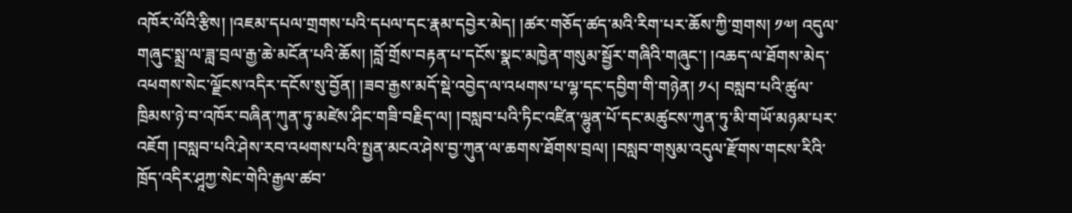འཁོར་ལོའི་རྩིས། །འཇམ་དཔལ་གྲགས་པའི་དཔལ་དང་རྣམ་དབྱེར་མེད། །ཚར་གཅོད་ཚད་མའི་རིག་པར་ཆོས་ཀྱི་གྲགས། ༡༧། འདུལ་གཞུང་སྨྲ་ལ་ཟླ་བྲལ་རྒྱ་ཆེ་མངོན་པའི་ཆོས། །བློ་གྲོས་བརྟན་པ་དངོས་སྣང་མཁྱེན་གསུམ་སྦྱོར་གཞིའི་གཞུང་། །འཆད་ལ་ཐོགས་མེད་འཕགས་སེང་ལྗོངས་འདིར་དངོས་སུ་བྱོན། །ཟབ་རྒྱས་མདོ་སྡེ་འབྱེད་ལ་འཕགས་པ་ལྷ་དང་དབྱིག་གི་གཉེན། ༡༨། བསླབ་པའི་ཚུལ་ཁྲིམས་ཉེ་བ་འཁོར་བཞིན་ཀུན་ཏུ་མཛེས་ཤིང་གཟི་བརྗིད་ལ། །བསླབ་པའི་ཏིང་འཛིན་ལྷུན་པོ་དང་མཚུངས་ཀུན་ཏུ་མི་གཡོ་མཉམ་པར་འཇོག །བསླབ་པའི་ཤེས་རབ་འཕགས་པའི་སྤྱན་མངའ་ཤེས་བྱ་ཀུན་ལ་ཆགས་ཐོགས་བྲལ། །བསླབ་གསུམ་འདུལ་རྫོགས་གངས་རིའི་ཁྲོད་འདིར་ཤཱཀྱ་སེང་གེའི་རྒྱལ་ཚབ་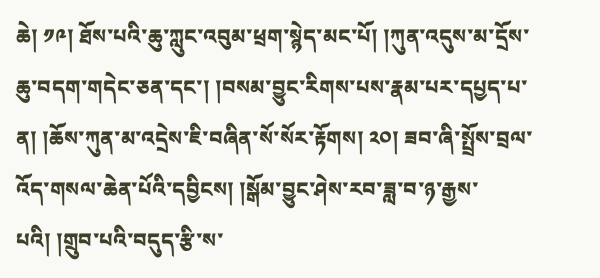ཆེ། ༡༩། ཐོས་པའི་ཆུ་ཀླུང་འབུམ་ཕྲག་སྙེད་མང་པོ། །ཀུན་འདུས་མ་དྲོས་ཆུ་བདག་གདེང་ཅན་དང་། །བསམ་བྱུང་རིགས་པས་རྣམ་པར་དཔྱད་པ་ན། །ཆོས་ཀུན་མ་འདྲེས་ཇི་བཞིན་སོ་སོར་རྟོགས། ༢༠། ཟབ་ཞི་སྤྲོས་བྲལ་འོད་གསལ་ཆེན་པོའི་དབྱིངས། །སྒོམ་བྱུང་ཤེས་རབ་ཟླ་བ་ཉ་རྒྱས་པའི། །གྲུབ་པའི་བདུད་རྩི་ས་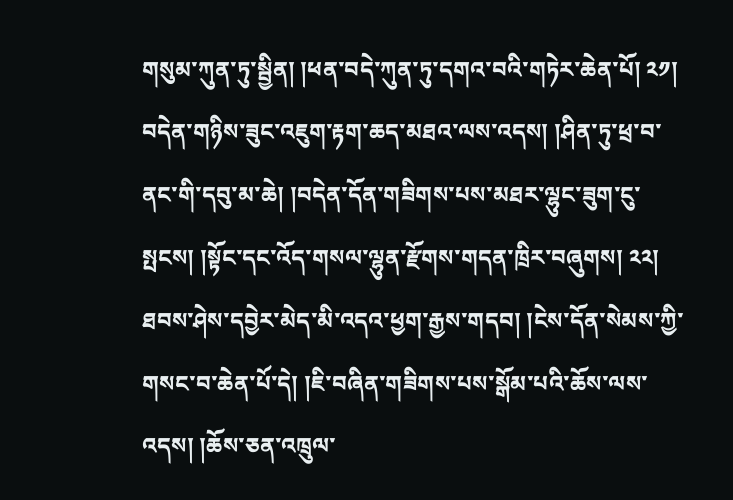གསུམ་ཀུན་ཏུ་སྦྱིན། །ཕན་བདེ་ཀུན་ཏུ་དགའ་བའི་གཏེར་ཆེན་པོ། ༢༡། བདེན་གཉིས་ཟུང་འཇུག་རྟག་ཆད་མཐའ་ལས་འདས། །ཤིན་ཏུ་ཕྲ་བ་ནང་གི་དབུ་མ་ཆེ། །བདེན་དོན་གཟིགས་པས་མཐར་ལྷུང་ཟུག་ངུ་སྤངས། །སྟོང་དང་འོད་གསལ་ལྷུན་རྫོགས་གདན་ཁྲིར་བཞུགས། ༢༢། ཐབས་ཤེས་དབྱེར་མེད་མི་འདའ་ཕྱག་རྒྱས་གདབ། །ངེས་དོན་སེམས་ཀྱི་གསང་བ་ཆེན་པོ་དེ། །ཇི་བཞིན་གཟིགས་པས་སྒོམ་པའི་ཆོས་ལས་འདས། །ཆོས་ཅན་འཁྲུལ་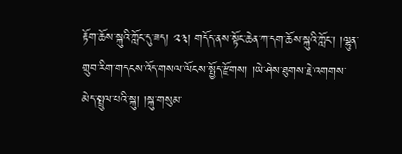རྟོག་ཆོས་སྐུའི་ཀློང་དུ་ཟད། ༢༣། གདོད་ནས་སྟོང་ཆེན་ཀ་དག་ཆོས་སྐུའི་ཀློང་། །ལྷུན་གྲུབ་རིག་གདངས་འོད་གསལ་ལོངས་སྤྱོད་རྫོགས། །ཡེ་ཤེས་ཐུགས་རྗེ་འགགས་མེད་སྤྲུལ་པའི་སྐུ། །སྐུ་གསུམ་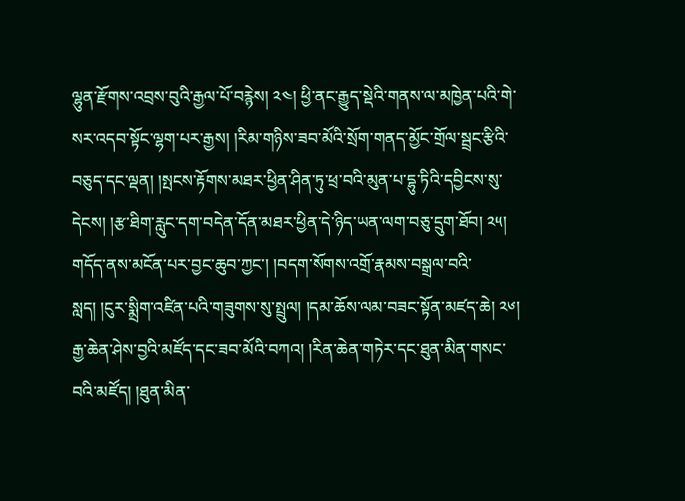ལྷུན་རྫོགས་འབྲས་བུའི་རྒྱལ་པོ་བརྙེས། ༢༤། ཕྱི་ནང་རྒྱུད་སྡེའི་གནས་ལ་མཁྱེན་པའི་གེ་སར་འདབ་སྟོང་ལྷག་པར་རྒྱས། །རིམ་གཉིས་ཟབ་མོའི་སྲོག་གནད་མྱོང་གྲོལ་སྦྲང་རྩིའི་བཅུད་དང་ལྡན། །སྤངས་རྟོགས་མཐར་ཕྱིན་ཤིན་ཏུ་ཕྲ་བའི་མུན་པ་དྷུ་ཏིའི་དབྱིངས་སུ་དེངས། །རྩ་ཐིག་རླུང་དག་བདེན་དོན་མཐར་ཕྱིན་དེ་ཉིད་ཡན་ལག་བཅུ་དྲུག་ཐོབ། ༢༥། གདོད་ནས་མངོན་པར་བྱང་ཆུབ་ཀྱང་། །བདག་སོགས་འགྲོ་རྣམས་བསྒྲལ་བའི་སླད། །ངུར་སྨྲིག་འཛིན་པའི་གཟུགས་སུ་སྤྲུལ། །དམ་ཆོས་ལམ་བཟང་སྟོན་མཛད་ཆེ། ༢༦། རྒྱ་ཆེན་ཤེས་བྱའི་མཛོད་དང་ཟབ་མོའི་བཀའ། །རིན་ཆེན་གཏེར་དང་ཐུན་མིན་གསང་བའི་མཛོད། །ཐུན་མིན་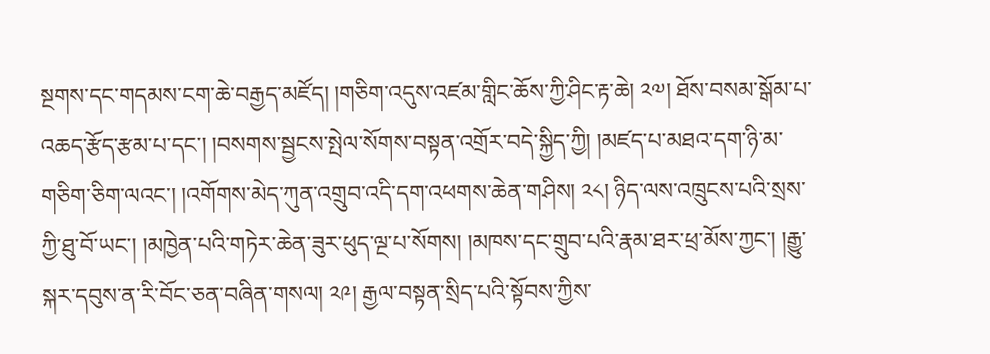སྔགས་དང་གདམས་ངག་ཆེ་བརྒྱད་མཛོད། །གཅིག་འདུས་འཛམ་གླིང་ཆོས་ཀྱི་ཤིང་རྟ་ཆེ། ༢༧། ཐོས་བསམ་སྒོམ་པ་འཆད་རྩོད་རྩམ་པ་དང་། །བསགས་སྦྱངས་སྤེལ་སོགས་བསྟན་འགྲོར་བདེ་སྐྱིད་ཀྱི། །མཛད་པ་མཐའ་དག་ཉི་མ་གཅིག་ཅིག་ལའང་། །འགོགས་མེད་ཀུན་འགྲུབ་འདི་དག་འཕགས་ཆེན་གཤིས། ༢༨། ཉིད་ལས་འཁྲུངས་པའི་སྲས་ཀྱི་ཐུ་བོ་ཡང་། །མཁྱེན་པའི་གཏེར་ཆེན་ཟུར་ཕུད་ལྔ་པ་སོགས། །མཁས་དང་གྲུབ་པའི་རྣམ་ཐར་ཕྲ་མོས་ཀྱང་། །རྒྱུ་སྐར་དབུས་ན་རི་བོང་ཅན་བཞིན་གསལ། ༢༩། རྒྱལ་བསྟན་སྲིད་པའི་སྟོབས་ཀྱིས་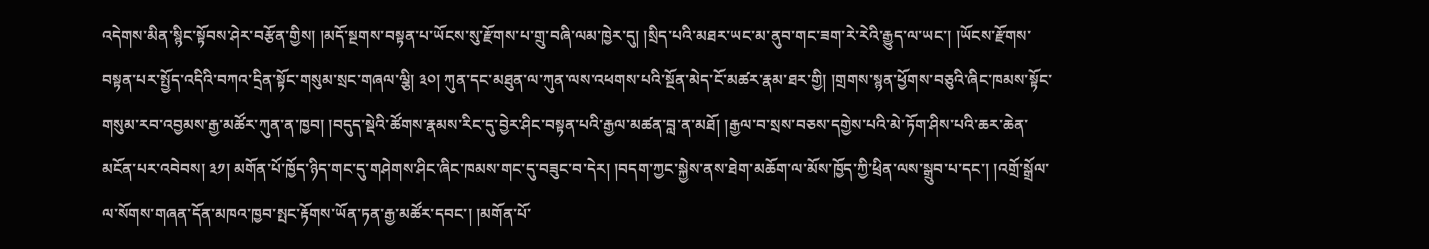འདེགས་མིན་སྙིང་སྟོབས་ཤེར་བརྩོན་གྱིས། །མདོ་སྔགས་བསྟན་པ་ཡོངས་སུ་རྫོགས་པ་གྲུ་བཞི་ལམ་ཁྱེར་དུ། །སྲིད་པའི་མཐར་ཡང་མ་ནུབ་གང་ཟག་རེ་རེའི་རྒྱུད་ལ་ཡང་། །ཡོངས་རྫོགས་བསྟན་པར་སྤྱོད་འདིའི་བཀའ་དྲིན་སྟོང་གསུམ་སྲང་གཞལ་ལྕི། ༣༠། ཀུན་དང་མཐུན་ལ་ཀུན་ལས་འཕགས་པའི་སྔོན་མེད་ངོ་མཚར་རྣམ་ཐར་གྱི། །གྲགས་སྙན་ཕྱོགས་བཅུའི་ཞིང་ཁམས་སྟོང་གསུམ་རབ་འབྱམས་རྒྱ་མཚོར་ཀུན་ན་ཁྱབ། །བདུད་སྡེའི་ཚོགས་རྣམས་རིང་དུ་བྱེར་ཤིང་བསྟན་པའི་རྒྱལ་མཚན་བླ་ན་མཐོ། །རྒྱལ་བ་སྲས་བཅས་དགྱེས་པའི་མེ་ཏོག་ཤིས་པའི་ཆར་ཆེན་མངོན་པར་འབེབས། ༣༡། མགོན་པོ་ཁྱོད་ཉིད་གང་དུ་གཤེགས་ཤིང་ཞིང་ཁམས་གང་དུ་བཟུང་བ་དེར། །བདག་ཀྱང་སྐྱེས་ནས་ཐེག་མཆོག་ལ་མོས་ཁྱོད་ཀྱི་ཕྲིན་ལས་སྒྲུབ་པ་དང་། །འགྲོ་སྒྲོལ་ལ་སོགས་གཞན་དོན་མཁའ་ཁྱབ་སྤང་རྟོགས་ཡོན་ཏན་རྒྱ་མཚོར་དབང་། །མགོན་པོ་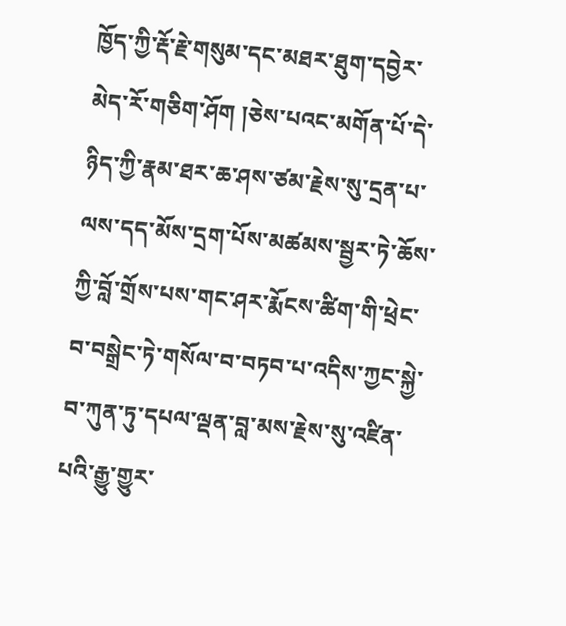ཁྱོད་ཀྱི་རྡོ་རྗེ་གསུམ་དང་མཐར་ཐུག་དབྱེར་མེད་རོ་གཅིག་ཤོག །ཅེས་པའང་མགོན་པོ་དེ་ཉིད་ཀྱི་རྣམ་ཐར་ཆ་ཤས་ཙམ་རྗེས་སུ་དྲན་པ་ལས་དད་མོས་དྲག་པོས་མཚམས་སྦྱར་ཏེ་ཆོས་ཀྱི་བློ་གྲོས་པས་གང་ཤར་རྨོངས་ཚིག་གི་ཕྲེང་བ་བསྒྲེང་ཏེ་གསོལ་བ་བཏབ་པ་འདིས་ཀྱང་སྐྱེ་བ་ཀུན་ཏུ་དཔལ་ལྡན་བླ་མས་རྗེས་སུ་འཛིན་པའི་རྒྱུ་གྱུར་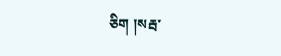ཅིག །སརྦ་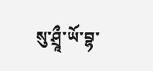སུ་ཤྲཱྀ་ཡོ་བྷ་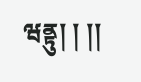ཝནྟུ། ། །།